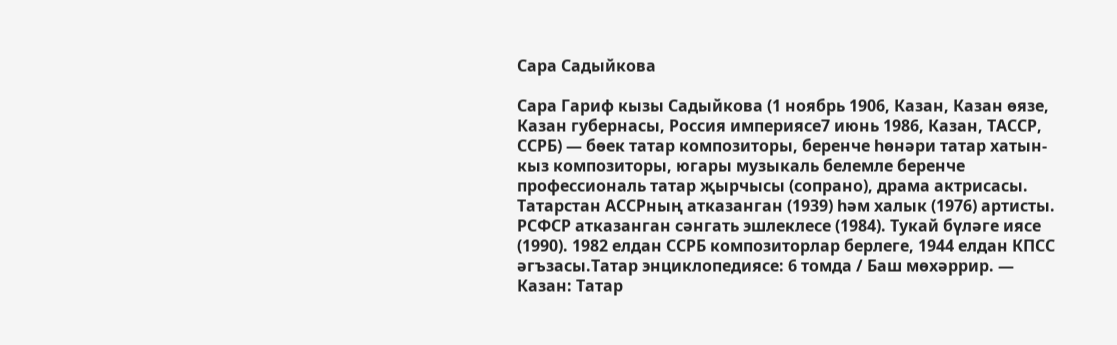Сара Садыйкова

Сара Гариф кызы Садыйкова (1 ноябрь 1906, Казан, Казан өязе, Казан губернасы, Россия империясе7 июнь 1986, Казан, ТАССР, ССРБ) — бөек татар композиторы, беренче һөнәри татар хатын-кыз композиторы, югары музыкаль белемле беренче профессиональ татар җырчысы (сопрано), драма актрисасы. Татарстан АССРның атказанган (1939) һәм халык (1976) артисты. РСФСР атказанган сәнгать эшлеклесе (1984). Тукай бүләге иясе (1990). 1982 елдан ССРБ композиторлар берлеге, 1944 елдан КПСС әгъзасы.Татар энциклопедиясе: 6 томда / Баш мөхәррир. — Казан: Татар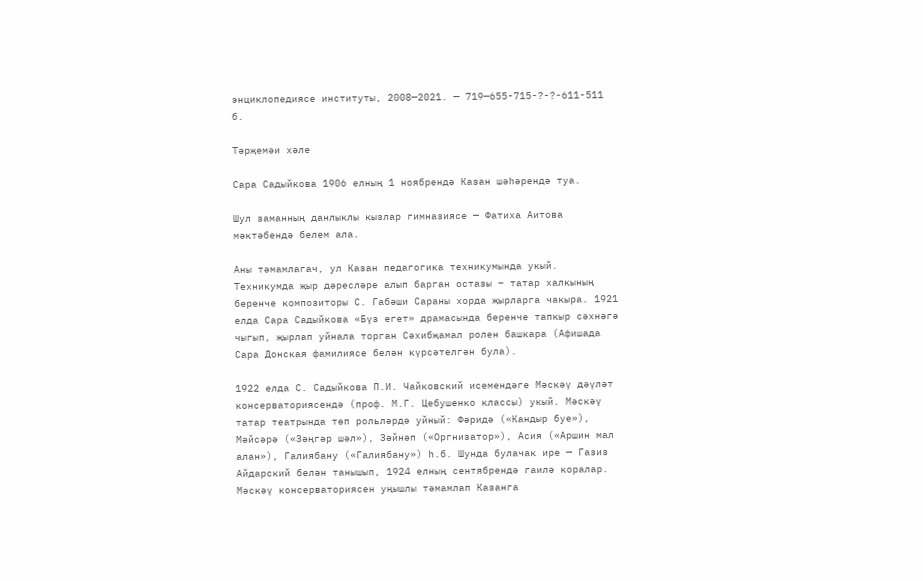энциклопедиясе институты, 2008—2021. — 719—655-715-?-?-611-511 б.

Тәрҗемәи хәле

Сара Садыйкова 1906 елның 1 ноябрендә Казан шәһәрендә туа.

Шул заманның данлыклы кызлар гимназиясе — Фатиха Аитова мәктәбендә белем ала.

Аны тәмамлагач, ул Казан педагогика техникумында укый. Техникумда җыр дәресләре алып барган остазы – татар халкының беренче композиторы С. Габәши Сараны хорда җырларга чакыра. 1921 елда Сара Садыйкова «Бүз егет» драмасында беренче тапкыр сәхнәгә чыгып, җырлап уйнала торган Сәхибҗамал ролен башкара (Афишада Сара Донская фамилиясе белән күрсәтелгән була).

1922 елда С. Садыйкова П.И. Чайковский исемендәге Мәскәү дәүләт консерваториясендә (проф. М.Г. Цебушенко классы) укый. Мәскәү татар театрында төп рольләрдә уйный: Фәридә («Кандыр буе»), Мәйсәрә («Зәңгәр шәл»), Зәйнәп («Оргнизатор»), Асия («Аршин мал алан»), Галиябану («Галиябану») һ.б. Шунда булачак ире — Газиз Айдарский белән танышып, 1924 елның сентябрендә гаилә коралар. Мәскәү консерваториясен уңышлы тәмамлап Казанга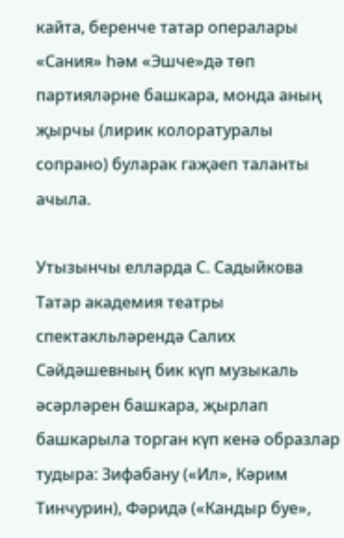кайта, беренче татар опералары «Сания» һәм «Эшче»дә төп партияләрне башкара, монда аның җырчы (лирик колоратуралы сопрано) буларак гаҗәеп таланты ачыла.

Утызынчы елларда С. Садыйкова Татар академия театры спектакльләрендә Салих Сәйдәшевның бик күп музыкаль әсәрләрен башкара, җырлап башкарыла торган күп кенә образлар тудыра: Зифабану («Ил», Кәрим Тинчурин), Фәридә («Кандыр буе»,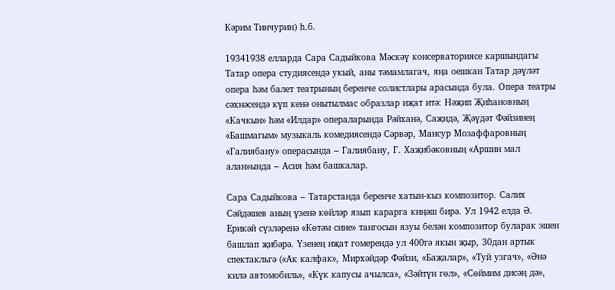Кәрим Тинчурин) һ.б.

19341938 елларда Сара Садыйкова Мәскәү консерваториясе каршындагы Татар опера студиясендә укый, аны тәмамлагач, яңа оешкан Татар дәүләт опера һәм балет театрының беренче солистлары арасында була. Опера театры сәхнәсендә күп кенә онытылмас образлар иҗат итә: Нәҗип Җиһановның «Качкын» һәм «Илдар» операларында Рәйханә, Саҗидә, Җәүдәт Фәйзинең «Башмагым» музыкаль комедиясендә Сәрвәр, Мансур Мозаффаровның «Галиябану» операсында – Галиябану, Г. Хаҗибәковның «Аршин мал алан»ында – Асия һәм башкалар.

Сара Садыйкова – Татарстанда беренче хатын-кыз композитор. Салих Сәйдәшев аның үзенә көйләр язып карарга киңәш бирә. Ул 1942 елда Ә. Ерикәй сүзләренә «Көтәм сине» тангосын язуы белән композитор буларак эшен башлап җибәрә. Үзенең иҗат гомерендә ул 400гә якын җыр, 30дан артык спектакльгә («Ак калфак», Мирхәйдәр Фәйзи, «Баҗалар», «Туй узгач», «Әнә килә автомобиль», «Күк капусы ачылса», «Зәйтүн гөл», «Сөймим дисәң дә»,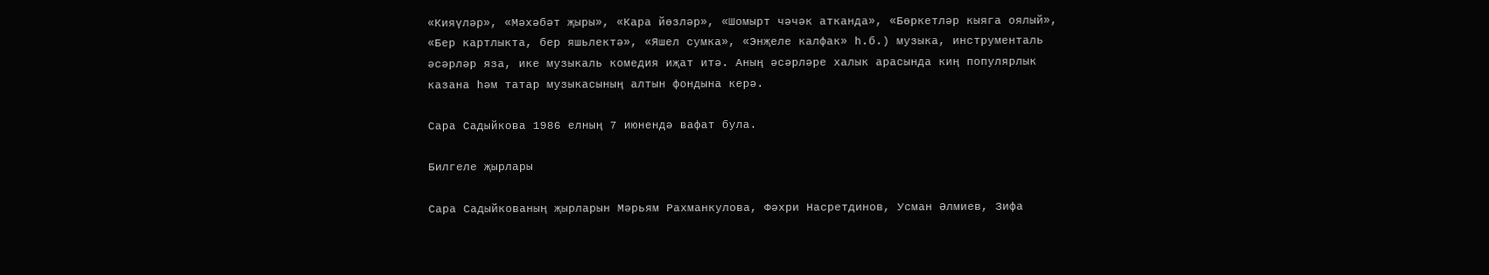«Кияүләр», «Мәхәбәт җыры», «Кара йөзләр», «Шомырт чәчәк атканда», «Бөркетләр кыяга оялый», «Бер картлыкта, бер яшьлектә», «Яшел сумка», «Энҗеле калфак» һ.б.) музыка, инструменталь әсәрләр яза, ике музыкаль комедия иҗат итә. Аның әсәрләре халык арасында киң популярлык казана һәм татар музыкасының алтын фондына керә.

Сара Садыйкова 1986 елның 7 июнендә вафат була.

Билгеле җырлары

Сара Садыйкованың җырларын Мәрьям Рахманкулова, Фәхри Насретдинов, Усман Әлмиев, Зифа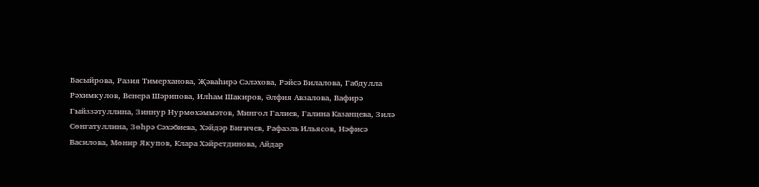Басыйрова, Разия Тимерханова, Җәваһирә Сәләхова, Рәйсә Билалова, Габдулла Рәхимкулов, Венера Шәрипова, Илһам Шакиров, Әлфия Авзалова, Вафирә Гыйззәтуллина, Зиннур Нурмөхәммәтов, Мингол Галиев, Галина Казанцева, Зилә Сөнгатуллина, Зөһрә Сәхәбиева, Хәйдәр Бигичев, Рафаэль Ильясов, Нәфисә Василова, Мөнир Якупов, Клара Хәйретдинова, Айдар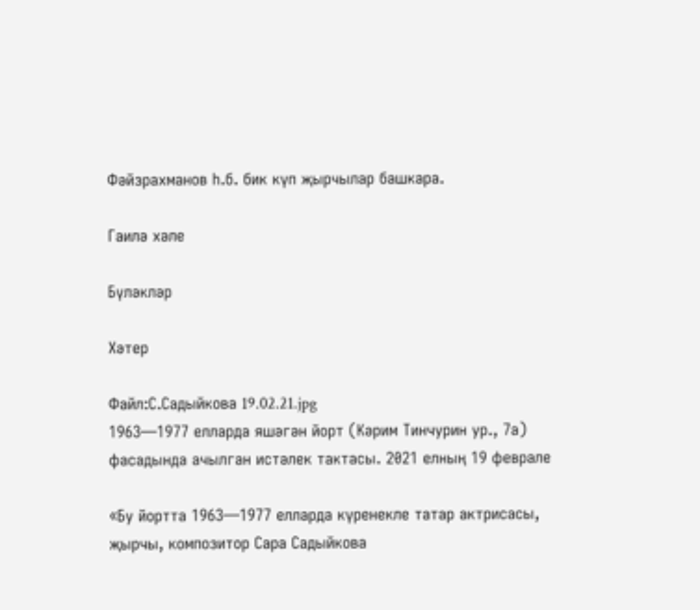Фәйзрахманов һ.б. бик күп җырчылар башкара.

Гаилә хәле

Бүләкләр

Хәтер

Файл:С.Садыйкова 19.02.21.jpg
1963―1977 елларда яшәгән йорт (Кәрим Тинчурин ур., 7а) фасадында ачылган истәлек тактасы. 2021 елның 19 феврале

«Бу йортта 1963―1977 елларда күренекле татар актрисасы, җырчы, композитор Сара Садыйкова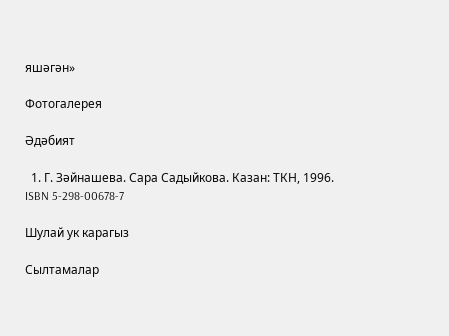яшәгән»

Фотогалерея

Әдәбият

  1. Г. Зәйнашева. Сара Садыйкова. Казан: ТКН, 1996. ISBN 5-298-00678-7

Шулай ук карагыз

Сылтамалар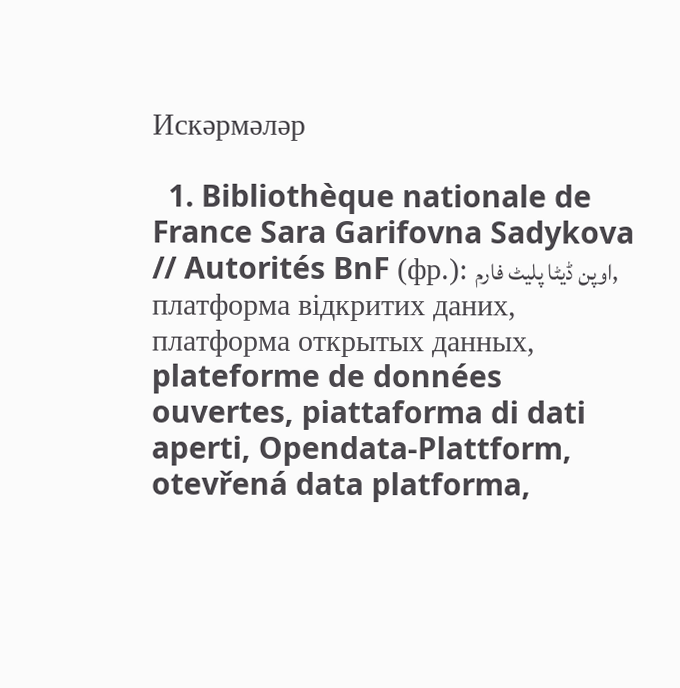Искәрмәләр

  1. Bibliothèque nationale de France Sara Garifovna Sadykova // Autorités BnF (фр.): اوپن ڈیٹا پلیٹ فارم, платформа відкритих даних, платформа открытых данных, plateforme de données ouvertes, piattaforma di dati aperti, Opendata-Plattform, otevřená data platforma,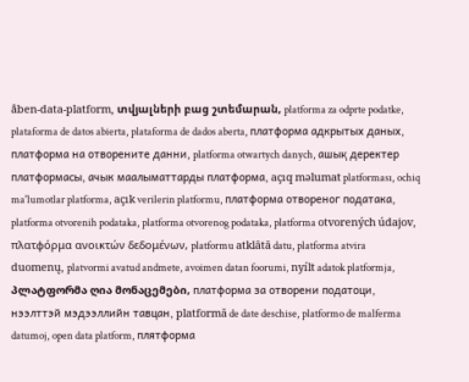åben-data-platform, տվյալների բաց շտեմարան, platforma za odprte podatke, plataforma de datos abierta, plataforma de dados aberta, платформа адкрытых даных, платформа на отворените данни, platforma otwartych danych, ашық деректер платформасы, ачык маалыматтарды платформа, açıq məlumat platforması, ochiq ma'lumotlar platforma, açık verilerin platformu, платформа отвореног података, platforma otvorenih podataka, platforma otvorenog podataka, platforma otvorených údajov, πλατφόρμα ανοικτών δεδομένων, platformu atklātā datu, platforma atvira duomenų, platvormi avatud andmete, avoimen datan foorumi, nyílt adatok platformja, პლატფორმა ღია მონაცემები, платформа за отворени податоци, нээлттэй мэдээллийн тавцан, platformă de date deschise, platformo de malferma datumoj, open data platform, плятформа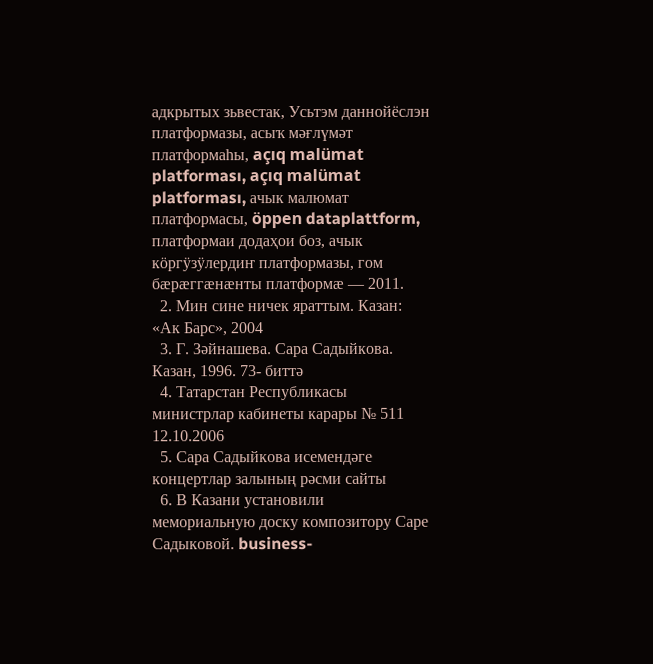адкрытых зьвестак, Усьтэм даннойёслэн платформазы, асыҡ мәғлүмәт платформаһы, açıq malümat platforması, açıq malümat platforması, ачык малюмат платформасы, öppen dataplattform, платформаи додаҳои боз, ачык кӧргӱзӱлердиҥ платформазы, гом бæрæггæнæнты платформæ — 2011.
  2. Мин сине ничек яраттым. Казан: «Ак Барс», 2004
  3. Г. Зәйнашева. Сара Садыйкова. Казан, 1996. 73- биттә
  4. Татарстан Республикасы министрлар кабинеты карары № 511 12.10.2006
  5. Сара Садыйкова исемендәге концертлар залының рәсми сайты
  6. В Казани установили мемориальную доску композитору Саре Садыковой. business-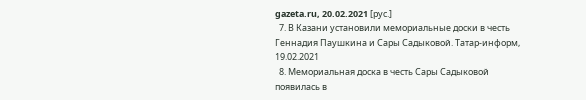gazeta.ru, 20.02.2021 [рус.]
  7. В Казани установили мемориальные доски в честь Геннадия Паушкина и Сары Садыковой. Татар-информ, 19.02.2021
  8. Мемориальная доска в честь Сары Садыковой появилась в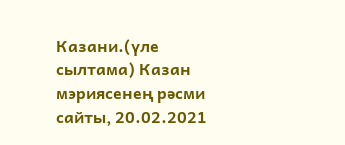Казани.(үле сылтама) Казан мэриясенең рәсми сайты, 20.02.2021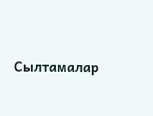Сылтамалар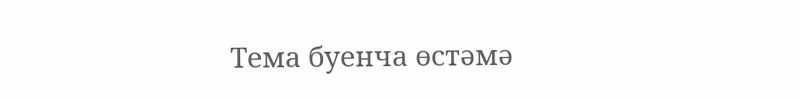Тема буенча өстәмә